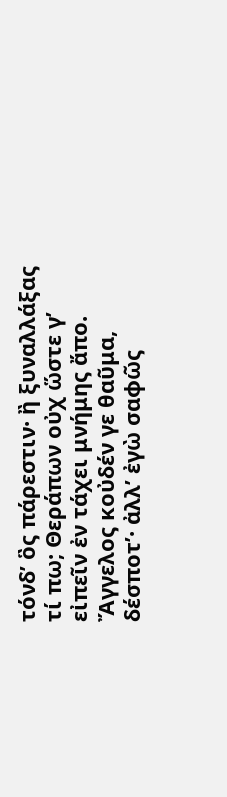τόνδʼ ὃς πάρεστιν· ἢ ξυναλλάξας τί πω; Θεράπων οὐχ ὥστε γʼ εἰπεῖν ἐν τάχει μνήμης ἄπο. Ἄγγελος κοὐδέν γε θαῦμα, δέσποτʼ· ἀλλʼ ἐγὼ σαφῶς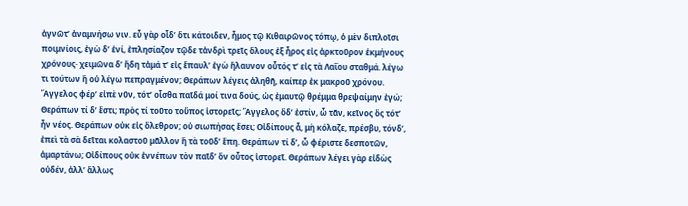ἀγνῶτʼ ἀναμνήσω νιν. εὖ γὰρ οἶδʼ ὅτι κάτοιδεν, ἦμος τῷ Κιθαιρῶνος τόπῳ, ὁ μὲν διπλοῖσι ποιμνίοις, ἐγὼ δʼ ἑνί, ἐπλησίαζον τῷδε τἀνδρὶ τρεῖς ὅλους ἐξ ἦρος εἰς ἀρκτοῦρον ἑκμήνους χρόνους· χειμῶνα δʼ ἤδη τἀμά τʼ εἰς ἔπαυλʼ ἐγὼ ἤλαυνον οὗτός τʼ εἰς τὰ Λαΐου σταθμά. λέγω τι τούτων ἢ οὐ λέγω πεπραγμένον; Θεράπων λέγεις ἀληθῆ, καίπερ ἐκ μακροῦ χρόνου. Ἄγγελος φέρʼ εἰπὲ νῦν, τότʼ οἶσθα παῖδά μοί τινα δούς, ὡς ἐμαυτῷ θρέμμα θρεψαίμην ἐγώ; Θεράπων τί δʼ ἔστι; πρὸς τί τοῦτο τοὔπος ἱστορεῖς; Ἄγγελος ὅδʼ ἐστίν, ὦ τᾶν, κεῖνος ὃς τότʼ ἦν νέος. Θεράπων οὐκ εἰς ὄλεθρον; οὐ σιωπήσας ἔσει; Οἰδίπους ἆ, μὴ κόλαζε, πρέσβυ, τόνδʼ, ἐπεὶ τὰ σὰ δεῖται κολαστοῦ μᾶλλον ἢ τὰ τοῦδʼ ἔπη. Θεράπων τί δʼ, ὦ φέριστε δεσποτῶν, ἁμαρτάνω; Οἰδίπους οὐκ ἐννέπων τὸν παῖδʼ ὃν οὗτος ἱστορεῖ. Θεράπων λέγει γὰρ εἰδὼς οὐδέν, ἀλλʼ ἄλλως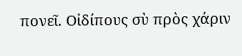πονεῖ. Οἰδίπους σὺ πρὸς χάριν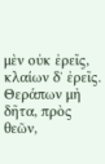μὲν οὐκ ἐρεῖς, κλαίων δʼ ἐρεῖς. Θεράπων μὴ δῆτα, πρὸς θεῶν,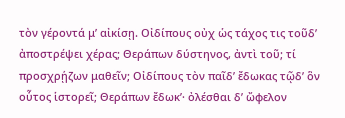τὸν γέροντά μʼ αἰκίσῃ. Οἰδίπους οὐχ ὡς τάχος τις τοῦδʼ ἀποστρέψει χέρας; Θεράπων δύστηνος, ἀντὶ τοῦ; τί προσχρῄζων μαθεῖν; Οἰδίπους τὸν παῖδʼ ἔδωκας τῷδʼ ὃν οὗτος ἱστορεῖ; Θεράπων ἔδωκʼ· ὀλέσθαι δʼ ὤφελον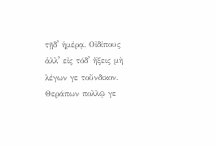τῇδʼ ἡμέρᾳ. Οἰδίπους ἀλλʼ εἰς τόδʼ ἥξεις μὴ λέγων γε τοὔνδικον. Θεράπων πολλῷ γε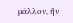μᾶλλον, ἢν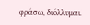φράσω, διόλλυμαι.